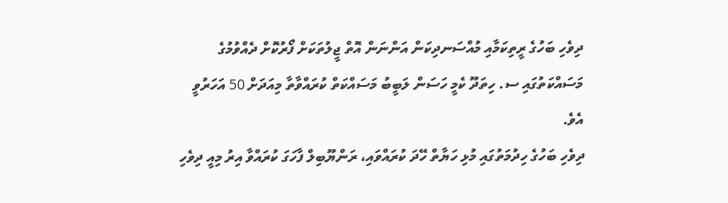ދިވެހި ބަހުގެ ރީތިކަމާއި މުއްސަނދިކަން އަންނަން އޮތް ޖީލުތަކަށް ފޯރުކޮށް ދެއްވުމުގެ މަސައްކަތުގައި ސ. ހިތަދޫ ކެމީ ހަސަން ލަބީބު މަސައްކަތް ކުރައްވާތާ މިއަދަށް 50 އަހަރުވީ އެވެ.
ދިވެހި ބަހުގެ ހިދުމަތުގައި މުޅި ހަޔާތް ހޭދަ ކުރައްވައި، ރަންޔޫބިލް ފާހަގަ ކުރައްވާ އިރު މިއީ ދިވެހި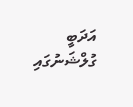އަދަބީ ގުލްޝަނުގައި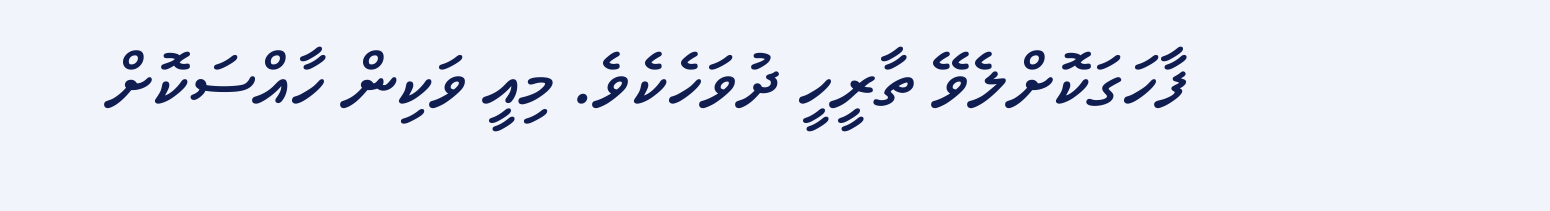ފާހަގަކޮށްލެވޭ ތާރީހީ ދުވަހެކެވެ. މިއީ ވަކިން ހާއްސަކޮށް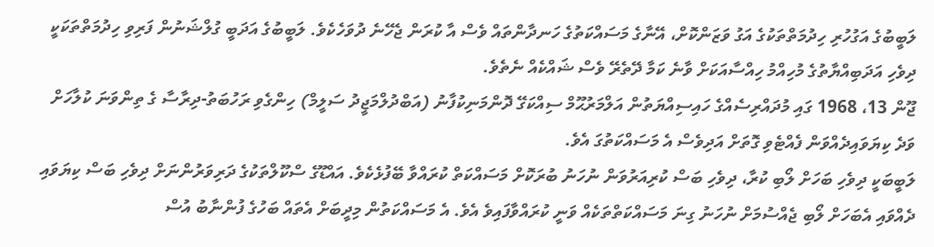ލަބީބުގެ އަގުހުރި ހިދުމަތްތަކުގެ އަގު ވަޒަންކޮށް، އޭނާގެ މަސައްކަތުގެ ހަނދާންތައް ވެސް އާ ކުރަން ޖެހޭނެ ދުވަހެކެވެ. ލަބީބުގެ އަދަބީ ގުލްޝަނުން ފަރިވި ހިދުމަތްތަކަކީ ދިވެހި އަދަބިއްޔާތުގެ މުހިއްމު ހިއްސާއަކަށް ވާނެ ކަމާ ދޭތެރޭ ވެސް ޝައްކެއް ނެތެވެ.
ޖޫން 13، 1968 ގައި މުދައްރިސެއްގެ ހައިސިއްޔަތުން އަލްމަރުޙޫމް ސިއްކަގޭ ދޮންމަނިކުފާނު (އަބްދުލްމަޖީދު ސަލީމް) ހިންގެވި ރަހުބަތު-ދިރާސާ ގެ ތިންވަނަ ކުލާހަށް ވަދެ ކިޔަވައިދެއްވަން ފެއްޓެވި ގޮތަށް އަދިވެސް އެ މަސައްކަތުގަ އެވެ.
ލަބީބަކީ ދިވެހި ބަހަށް ލޯބި ކުރާ، ދިވެހި ބަސް ކުރިއަރުވަން ނުހަނު ބުރަކޮށް މަސައްކަތް ކުރައްވާ ބޭފުޅެކެވެ. އައްޑޫގެ ސްކޫލްތަކުގެ ދަރިވަރުންނަށް ދިވެހި ބަސް ކިޔަވައި ދެއްވައި އެބަހަށް ލޯބި ޖެއްސުމަށް ނުހަނު ގިނަ މަސައްކަތްތަކެއް ވަނީ ކުރައްވާފައިވެ އެވެ. އެ މަސައްކަތުން މިދީބަށް އެތައް ބަހުގެ ފުންނާބު އުސް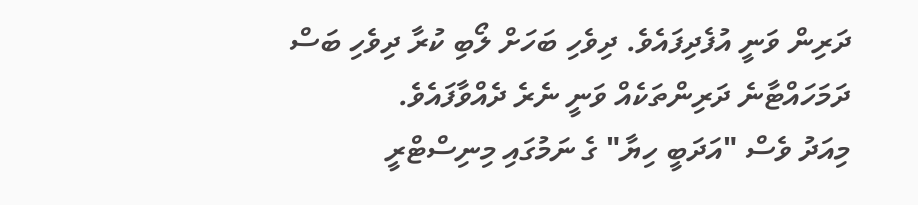ދަރިން ވަނީ އުފެދިފައެވެ. ދިވެހި ބަހަށް ލޯބި ކުރާ ދިވެހި ބަސް ދަމަހައްޓާނެ ދަރިންތަކެއް ވަނީ ނެރެ ދެއްވާފައެވެ.
މިއަދު ވެސް "އަދަބީ ހިޔާ" ގެ ނަމުގައި މިނިސްޓްރީ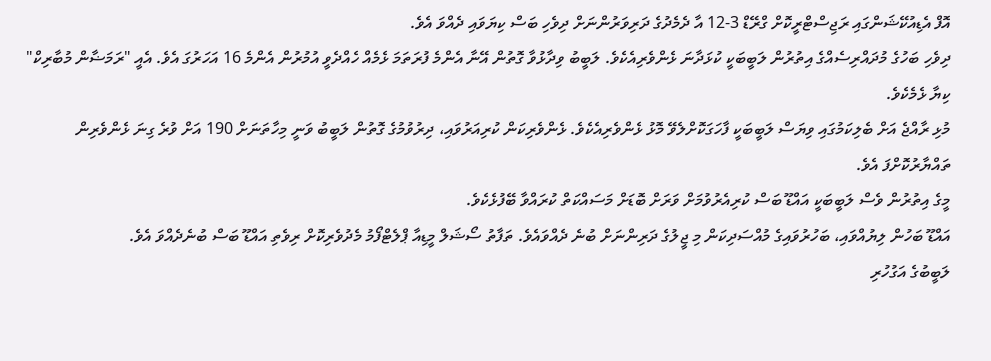އޮފް އެޑިއުކޭޝަންގައި ރަޖިސްޓްރީކޮށް ގްރޭޑް 3-12 އާ ދެމެދުގެ ދަރިވަރުންނަށް ދިވެހި ބަސް ކިޔަވައި ދެއްވަ އެވެ.
ދިވެހި ބަހުގެ މުދައްރިސެއްގެ އިތުރުން ލަބީބަކީ ކުޅަދާނަ ޅެންވެރިއެކެވެ. ލަބީބު ވިދާޅުވާ ގޮތުން އޭނާ އެންމެ ފުރަތަމަ ޅެމެއް ހެއްދެވީ އުމުރުން އެންމެ 16 އަހަރުގަ އެވެ. އެއީ "ރަމަޟާން މުބާރިކް" ކިޔާ ޅެމެކެވެ.
މުޅި ރާއްޖެ އަށް ބެލިކަމުގައި ވިޔަސް ލަބީބަކީ ފާހަގަކޮށްލެވޭ މޮޅު ޅެންވެރިއެކެވެ. ޅެންވެރިކަން ކުރިއަރުވައި، ދިރުވުމުގެ ގޮތުން ލަބީބު ވަނީ މިހާތަނަށް 190 އަށް ވުރެ ގިނަ ޅެންވެރިން ތައްޔާރުކޮށްފަ އެވެ.
މީގެ އިތުރުން ވެސް ލަބީބަކީ އައްޑޫ ބަސް ކުރިއެރުވުމަށް ވަރަށް ބޮޑަށް މަސައްކަތް ކުރައްވާ ބޭފުޅެކެވެ.
އައްޑޫ ބަހުން ލިޔުއްވައި، ބަހުރުވައިގެ މުއްސަދިކަން މި ޖީލުގެ ދަރިންނަށް ބުނެ ދެއްވައެވެ. ތަފާތު ސޯޝަލް މީޑިއާ ޕްލެޓްފޯމު މެދުވެރިކޮށް ރިވެތި އައްޑޫ ބަސް ބުނެދެއްވަ އެވެ.
ލަބީބުގެ އަގުހުރި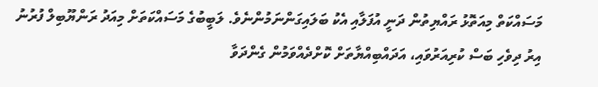މަސައްކަތް މިއަތޮޅު ރައްޔިތުން ދަނީ އުފަލާއި އެކު ބަލައިގަންނަމުންނެވެ. ލަބީބުގެ މަސައްކަތަށް މިއަދު ރަންޔޫބިލް ފުރުނު އިރު ދިވެހި ބަސް ކުރިއަރުވައި، އަދައްބިއްޔާތަށް ކޮށްދެއްވަމުން ގެންދަވާ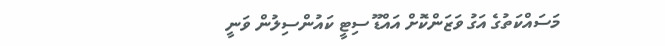މަސައްކަތުގެ އަގު ވަޒަންކޮށް އައްޑޫ ސިޓީ ކައުންސިލުން ވަނީ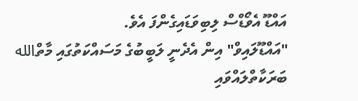އައްޑޫ އެވޯޑްސް ލިބިވަޑައިގެންފަ އެވެ.
"އައްޑޫލައިވް" އިން އެދެނީ ލަބީބުގެ މަސައްކަތުގައި މާތްالله ބަރަކާތްލައްވައި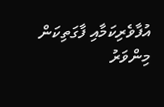އުފާވެރިކަމާއި ފާގަތިކަން މިންވަރު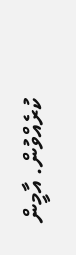ކުރެއްވުން. އާމީން